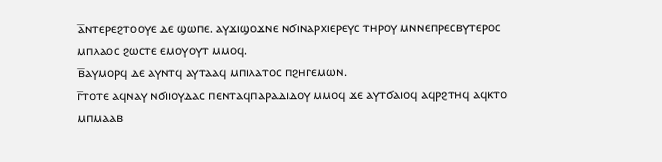ⲁ̅ⲛⲧⲉⲣⲉϩⲧⲟⲟⲩⲉ ⲇⲉ ϣⲱⲡⲉ. ⲁⲩϫⲓϣⲟϫⲛⲉ ⲛϭⲓⲛⲁⲣⲭⲓⲉⲣⲉⲩⲥ ⲧⲏⲣⲟⲩ ⲙⲛⲛⲉⲡⲣⲉⲥⲃⲩⲧⲉⲣⲟⲥ ⲙⲡⲗⲁⲟⲥ ϩⲱⲥⲧⲉ ⲉⲙⲟⲩⲟⲩⲧ ⲙⲙⲟϥ.
ⲃ̅ⲁⲩⲙⲟⲣϥ ⲇⲉ ⲁⲩⲛⲧϥ ⲁⲩⲧⲁⲁϥ ⲙⲡⲓⲗⲁⲧⲟⲥ ⲡϩⲏⲅⲉⲙⲱⲛ.
ⲅ̅ⲧⲟⲧⲉ ⲁϥⲛⲁⲩ ⲛϭⲓⲓⲟⲩⲇⲁⲥ ⲡⲉⲛⲧⲁϥⲡⲁⲣⲁⲇⲓⲇⲟⲩ ⲙⲙⲟϥ ϫⲉ ⲁⲩⲧϭⲁⲓⲟϥ ⲁϥⲣϩⲧⲏϥ ⲁϥⲕⲧⲟ ⲙⲡⲙⲁⲁⲃ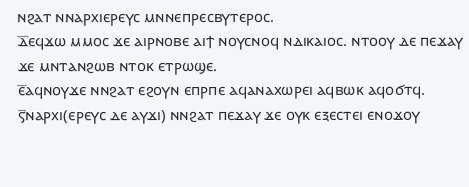ⲛϩⲁⲧ ⲛⲛⲁⲣⲭⲓⲉⲣⲉⲩⲥ ⲙⲛⲛⲉⲡⲣⲉⲥⲃⲩⲧⲉⲣⲟⲥ.
ⲇ̅ⲉϥϫⲱ ⲙⲙⲟⲥ ϫⲉ ⲁⲓⲣⲛⲟⲃⲉ ⲁⲓϯ ⲛⲟⲩⲥⲛⲟϥ ⲛⲇⲓⲕⲁⲓⲟⲥ. ⲛⲧⲟⲟⲩ ⲇⲉ ⲡⲉϫⲁⲩ ϫⲉ ⲙⲛⲧⲁⲛϩⲱⲃ ⲛⲧⲟⲕ ⲉⲧⲣⲱϣⲉ.
ⲉ̅ⲁϥⲛⲟⲩϫⲉ ⲛⲛϩⲁⲧ ⲉϩⲟⲩⲛ ⲉⲡⲣⲡⲉ ⲁϥⲁⲛⲁⲭⲱⲣⲉⲓ ⲁϥⲃⲱⲕ ⲁϥⲟϭⲧϥ.
ⲋ̅ⲛⲁⲣⲭⲓ(ⲉⲣⲉⲩⲥ ⲇⲉ ⲁⲩϫⲓ) ⲛⲛϩⲁⲧ ⲡⲉϫⲁⲩ ϫⲉ ⲟⲩⲕ ⲉⲝⲉⲥⲧⲉⲓ ⲉⲛⲟϫⲟⲩ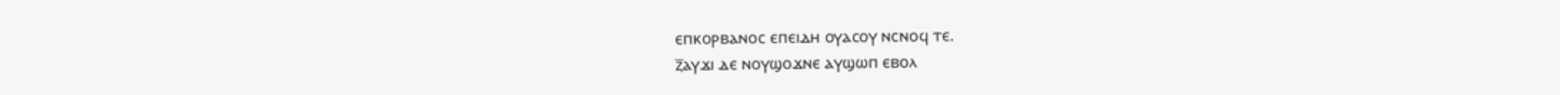ⲉⲡⲕⲟⲣⲃⲁⲛⲟⲥ ⲉⲡⲉⲓⲇⲏ ⲟⲩⲁⲥⲟⲩ ⲛⲥⲛⲟϥ ⲧⲉ.
ⲍ̅ⲁⲩϫⲓ ⲇⲉ ⲛⲟⲩϣⲟϫⲛⲉ ⲁⲩϣⲱⲡ ⲉⲃⲟⲗ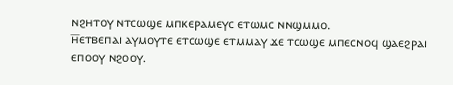ⲛϩⲏⲧⲟⲩ ⲛⲧⲥⲱϣⲉ ⲙⲡⲕⲉⲣⲁⲙⲉⲩⲥ ⲉⲧⲱⲙⲥ ⲛⲛϣⲙⲙⲟ.
ⲏ̅ⲉⲧⲃⲉⲡⲁⲓ ⲁⲩⲙⲟⲩⲧⲉ ⲉⲧⲥⲱϣⲉ ⲉⲧⲙⲙⲁⲩ ϫⲉ ⲧⲥⲱϣⲉ ⲙⲡⲉⲥⲛⲟϥ ϣⲁⲉϩⲣⲁⲓ ⲉⲡⲟⲟⲩ ⲛϩⲟⲟⲩ.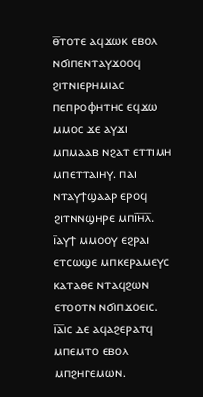ⲑ̅ⲧⲟⲧⲉ ⲁϥϫⲱⲕ ⲉⲃⲟⲗ ⲛϭⲓⲡⲉⲛⲧⲁⲩϫⲟⲟϥ ϩⲓⲧⲛⲓⲉⲣⲏⲙⲓⲁⲥ ⲡⲉⲡⲣⲟⲫⲏⲧⲏⲥ ⲉϥϫⲱ ⲙⲙⲟⲥ ϫⲉ ⲁⲩϫⲓ ⲙⲡⲙⲁⲁⲃ ⲛϩⲁⲧ ⲉⲧⲧⲓⲙⲏ ⲙⲡⲉⲧⲧⲁⲓⲏⲩ. ⲡⲁⲓ ⲛⲧⲁⲩϯϣⲁⲁⲣ ⲉⲣⲟϥ ϩⲓⲧⲛⲛϣⲏⲣⲉ ⲙⲡⲓ̅ⲏ̅ⲗ̅.
ⲓ̅ⲁⲩϯ ⲙⲙⲟⲟⲩ ⲉϩⲣⲁⲓ ⲉⲧⲥⲱϣⲉ ⲙⲡⲕⲉⲣⲁⲙⲉⲩⲥ ⲕⲁⲧⲁⲑⲉ ⲛⲧⲁϥϩⲱⲛ ⲉⲧⲟⲟⲧⲛ ⲛϭⲓⲡϫⲟⲉⲓⲥ.
ⲓ̅ⲁ̅ⲓⲥ ⲇⲉ ⲁϥⲁϩⲉⲣⲁⲧϥ ⲙⲡⲉⲙⲧⲟ ⲉⲃⲟⲗ ⲙⲡϩⲏⲅⲉⲙⲱⲛ.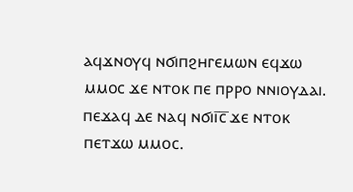ⲁϥϫⲛⲟⲩϥ ⲛϭⲓⲡϩⲏⲅⲉⲙⲱⲛ ⲉϥϫⲱ ⲙⲙⲟⲥ ϫⲉ ⲛⲧⲟⲕ ⲡⲉ ⲡⲣⲣⲟ ⲛⲛⲓⲟⲩⲇⲁⲓ. ⲡⲉϫⲁϥ ⲇⲉ ⲛⲁϥ ⲛϭⲓⲓ̅ⲥ̅ ϫⲉ ⲛⲧⲟⲕ ⲡⲉⲧϫⲱ ⲙⲙⲟⲥ.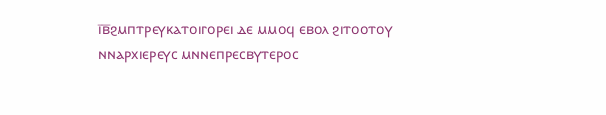ⲓ̅ⲃ̅ϩⲙⲡⲧⲣⲉⲩⲕⲁⲧⲟⲓⲅⲟⲣⲉⲓ ⲇⲉ ⲙⲙⲟϥ ⲉⲃⲟⲗ ϩⲓⲧⲟⲟⲧⲟⲩ ⲛⲛⲁⲣⲭⲓⲉⲣⲉⲩⲥ ⲙⲛⲛⲉⲡⲣⲉⲥⲃⲩⲧⲉⲣⲟⲥ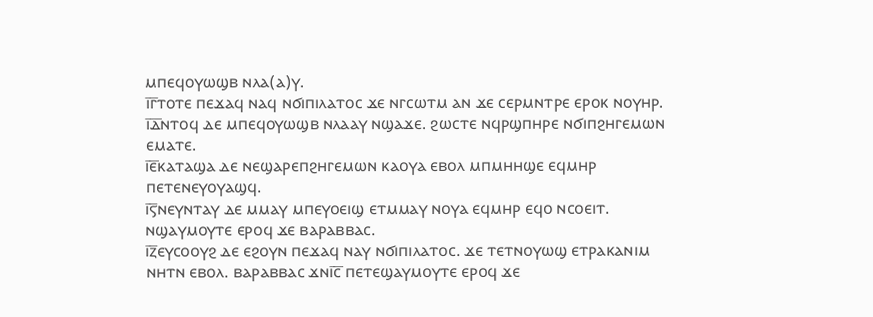ⲙⲡⲉϥⲟⲩⲱϣⲃ ⲛⲗⲁ(ⲁ)ⲩ.
ⲓ̅ⲅ̅ⲧⲟⲧⲉ ⲡⲉϫⲁϥ ⲛⲁϥ ⲛϭⲓⲡⲓⲗⲁⲧⲟⲥ ϫⲉ ⲛⲅⲥⲱⲧⲙ ⲁⲛ ϫⲉ ⲥⲉⲣⲙⲛⲧⲣⲉ ⲉⲣⲟⲕ ⲛⲟⲩⲏⲣ.
ⲓ̅ⲇ̅ⲛⲧⲟϥ ⲇⲉ ⲙⲡⲉϥⲟⲩⲱϣⲃ ⲛⲗⲁⲁⲩ ⲛϣⲁϫⲉ. ϩⲱⲥⲧⲉ ⲛϥⲣϣⲡⲏⲣⲉ ⲛϭⲓⲡϩⲏⲅⲉⲙⲱⲛ ⲉⲙⲁⲧⲉ.
ⲓ̅ⲉ̅ⲕⲁⲧⲁϣⲁ ⲇⲉ ⲛⲉϣⲁⲣⲉⲡϩⲏⲅⲉⲙⲱⲛ ⲕⲁⲟⲩⲁ ⲉⲃⲟⲗ ⲙⲡⲙⲏⲏϣⲉ ⲉϥⲙⲏⲣ ⲡⲉⲧⲉⲛⲉⲩⲟⲩⲁϣϥ.
ⲓ̅ⲋ̅ⲛⲉⲩⲛⲧⲁⲩ ⲇⲉ ⲙⲙⲁⲩ ⲙⲡⲉⲩⲟⲉⲓϣ ⲉⲧⲙⲙⲁⲩ ⲛⲟⲩⲁ ⲉϥⲙⲏⲣ ⲉϥⲟ ⲛⲥⲟⲉⲓⲧ. ⲛϣⲁⲩⲙⲟⲩⲧⲉ ⲉⲣⲟϥ ϫⲉ ⲃⲁⲣⲁⲃⲃⲁⲥ.
ⲓ̅ⲍ̅ⲉⲩⲥⲟⲟⲩϩ ⲇⲉ ⲉϩⲟⲩⲛ ⲡⲉϫⲁϥ ⲛⲁⲩ ⲛϭⲓⲡⲓⲗⲁⲧⲟⲥ. ϫⲉ ⲧⲉⲧⲛⲟⲩⲱϣ ⲉⲧⲣⲁⲕⲁⲛⲓⲙ ⲛⲏⲧⲛ ⲉⲃⲟⲗ. ⲃⲁⲣⲁⲃⲃⲁⲥ ϫⲛⲓ̅ⲥ̅ ⲡⲉⲧⲉϣⲁⲩⲙⲟⲩⲧⲉ ⲉⲣⲟϥ ϫⲉ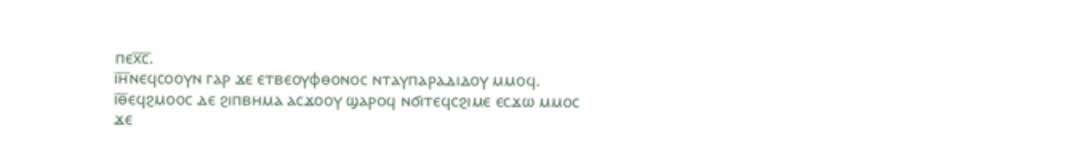ⲡⲉⲭ̅ⲥ̅.
ⲓ̅ⲏ̅ⲛⲉϥⲥⲟⲟⲩⲛ ⲅⲁⲣ ϫⲉ ⲉⲧⲃⲉⲟⲩⲫⲑⲟⲛⲟⲥ ⲛⲧⲁⲩⲡⲁⲣⲁⲇⲓⲇⲟⲩ ⲙⲙⲟϥ.
ⲓ̅ⲑ̅ⲉϥϩⲙⲟⲟⲥ ⲇⲉ ϩⲓⲡⲃⲏⲙⲁ ⲁⲥϫⲟⲟⲩ ϣⲁⲣⲟϥ ⲛϭⲓⲧⲉϥⲥϩⲓⲙⲉ ⲉⲥϫⲱ ⲙⲙⲟⲥ ϫⲉ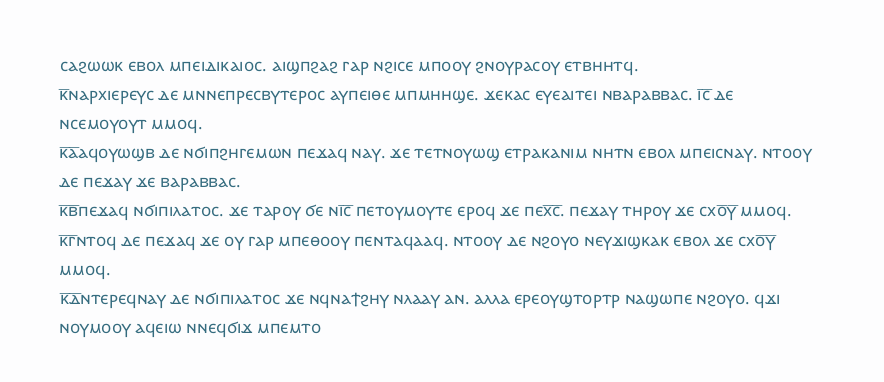ⲥⲁϩⲱⲱⲕ ⲉⲃⲟⲗ ⲙⲡⲉⲓⲇⲓⲕⲁⲓⲟⲥ. ⲁⲓϣⲡϩⲁϩ ⲅⲁⲣ ⲛϩⲓⲥⲉ ⲙⲡⲟⲟⲩ ϩⲛⲟⲩⲣⲁⲥⲟⲩ ⲉⲧⲃⲏⲏⲧϥ.
ⲕ̅ⲛⲁⲣⲭⲓⲉⲣⲉⲩⲥ ⲇⲉ ⲙⲛⲛⲉⲡⲣⲉⲥⲃⲩⲧⲉⲣⲟⲥ ⲁⲩⲡⲉⲓⲑⲉ ⲙⲡⲙⲏⲏϣⲉ. ϫⲉⲕⲁⲥ ⲉⲩⲉⲁⲓⲧⲉⲓ ⲛⲃⲁⲣⲁⲃⲃⲁⲥ. ⲓ̅ⲥ̅ ⲇⲉ ⲛⲥⲉⲙⲟⲩⲟⲩⲧ ⲙⲙⲟϥ.
ⲕ̅ⲁ̅ⲁϥⲟⲩⲱϣⲃ ⲇⲉ ⲛϭⲓⲡϩⲏⲅⲉⲙⲱⲛ ⲡⲉϫⲁϥ ⲛⲁⲩ. ϫⲉ ⲧⲉⲧⲛⲟⲩⲱϣ ⲉⲧⲣⲁⲕⲁⲛⲓⲙ ⲛⲏⲧⲛ ⲉⲃⲟⲗ ⲙⲡⲉⲓⲥⲛⲁⲩ. ⲛⲧⲟⲟⲩ ⲇⲉ ⲡⲉϫⲁⲩ ϫⲉ ⲃⲁⲣⲁⲃⲃⲁⲥ.
ⲕ̅ⲃ̅ⲡⲉϫⲁϥ ⲛϭⲓⲡⲓⲗⲁⲧⲟⲥ. ϫⲉ ⲧⲁⲣⲟⲩ ϭⲉ ⲛⲓ̅ⲥ̅ ⲡⲉⲧⲟⲩⲙⲟⲩⲧⲉ ⲉⲣⲟϥ ϫⲉ ⲡⲉⲭ̅ⲥ̅. ⲡⲉϫⲁⲩ ⲧⲏⲣⲟⲩ ϫⲉ ⲥxⲟ̅ⲩ̅ ⲙⲙⲟϥ.
ⲕ̅ⲅ̅ⲛⲧⲟϥ ⲇⲉ ⲡⲉϫⲁϥ ϫⲉ ⲟⲩ ⲅⲁⲣ ⲙⲡⲉⲑⲟⲟⲩ ⲡⲉⲛⲧⲁϥⲁⲁϥ. ⲛⲧⲟⲟⲩ ⲇⲉ ⲛϩⲟⲩⲟ ⲛⲉⲩϫⲓϣⲕⲁⲕ ⲉⲃⲟⲗ ϫⲉ ⲥxⲟ̅ⲩ̅ ⲙⲙⲟϥ.
ⲕ̅ⲇ̅ⲛⲧⲉⲣⲉϥⲛⲁⲩ ⲇⲉ ⲛϭⲓⲡⲓⲗⲁⲧⲟⲥ ϫⲉ ⲛϥⲛⲁϯϩⲏⲩ ⲛⲗⲁⲁⲩ ⲁⲛ. ⲁⲗⲗⲁ ⲉⲣⲉⲟⲩϣⲧⲟⲣⲧⲣ ⲛⲁϣⲱⲡⲉ ⲛϩⲟⲩⲟ. ϥϫⲓ ⲛⲟⲩⲙⲟⲟⲩ ⲁϥⲉⲓⲱ ⲛⲛⲉϥϭⲓϫ ⲙⲡⲉⲙⲧⲟ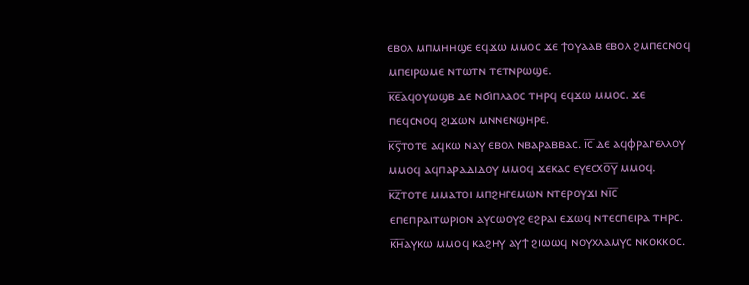ⲉⲃⲟⲗ ⲙⲡⲙⲏⲏϣⲉ ⲉϥϫⲱ ⲙⲙⲟⲥ ϫⲉ ϯⲟⲩⲁⲁⲃ ⲉⲃⲟⲗ ϩⲙⲡⲉⲥⲛⲟϥ ⲙⲡⲉⲓⲣⲱⲙⲉ ⲛⲧⲱⲧⲛ ⲧⲉⲧⲛⲣⲱϣⲉ.
ⲕ̅ⲉ̅ⲁϥⲟⲩⲱϣⲃ ⲇⲉ ⲛϭⲓⲡⲗⲁⲟⲥ ⲧⲏⲣϥ ⲉϥϫⲱ ⲙⲙⲟⲥ. ϫⲉ ⲡⲉϥⲥⲛⲟϥ ϩⲓϫⲱⲛ ⲙⲛⲛⲉⲛϣⲏⲣⲉ.
ⲕ̅ⲋ̅ⲧⲟⲧⲉ ⲁϥⲕⲱ ⲛⲁⲩ ⲉⲃⲟⲗ ⲛⲃⲁⲣⲁⲃⲃⲁⲥ. ⲓ̅ⲥ̅ ⲇⲉ ⲁϥⲫⲣⲁⲅⲉⲗⲗⲟⲩ ⲙⲙⲟϥ ⲁϥⲡⲁⲣⲁⲇⲓⲇⲟⲩ ⲙⲙⲟϥ ϫⲉⲕⲁⲥ ⲉⲩⲉⲥxⲟ̅ⲩ̅ ⲙⲙⲟϥ.
ⲕ̅ⲍ̅ⲧⲟⲧⲉ ⲙⲙⲁⲧⲟⲓ ⲙⲡϩⲏⲅⲉⲙⲱⲛ ⲛⲧⲉⲣⲟⲩϫⲓ ⲛⲓ̅ⲥ̅ ⲉⲡⲉⲡⲣⲁⲓⲧⲱⲣⲓⲟⲛ ⲁⲩⲥⲱⲟⲩϩ ⲉϩⲣⲁⲓ ⲉϫⲱϥ ⲛⲧⲉⲥⲡⲉⲓⲣⲁ ⲧⲏⲣⲥ.
ⲕ̅ⲏ̅ⲁⲩⲕⲱ ⲙⲙⲟϥ ⲕⲁϩⲏⲩ ⲁⲩϯ ϩⲓⲱⲱϥ ⲛⲟⲩⲭⲗⲁⲙⲩⲥ ⲛⲕⲟⲕⲕⲟⲥ.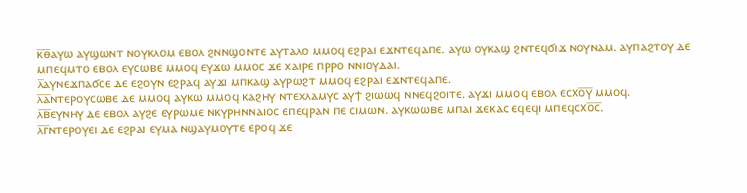ⲕ̅ⲑ̅ⲁⲩⲱ ⲁⲩϣⲱⲛⲧ ⲛⲟⲩⲕⲗⲟⲙ ⲉⲃⲟⲗ ϩⲛⲛϣⲟⲛⲧⲉ ⲁⲩⲧⲁⲗⲟ ⲙⲙⲟϥ ⲉϩⲣⲁⲓ ⲉϫⲛⲧⲉϥⲁⲡⲉ. ⲁⲩⲱ ⲟⲩⲕⲁϣ ϩⲛⲧⲉϥϭⲓϫ ⲛⲟⲩⲛⲁⲙ. ⲁⲩⲡⲁϩⲧⲟⲩ ⲇⲉ ⲙⲡⲉϥⲙⲧⲟ ⲉⲃⲟⲗ ⲉⲩⲥⲱⲃⲉ ⲙⲙⲟϥ ⲉⲩϫⲱ ⲙⲙⲟⲥ ϫⲉ ⲭⲁⲓⲣⲉ ⲡⲣⲣⲟ ⲛⲛⲓⲟⲩⲇⲁⲓ.
ⲗ̅ⲁⲩⲛⲉϫⲡⲁϭⲥⲉ ⲇⲉ ⲉϩⲟⲩⲛ ⲉϩⲣⲁϥ ⲁⲩϫⲓ ⲙⲡⲕⲁϣ ⲁⲩⲣⲱϩⲧ ⲙⲙⲟϥ ⲉϩⲣⲁⲓ ⲉϫⲛⲧⲉϥⲁⲡⲉ.
ⲗ̅ⲁ̅ⲛⲧⲉⲣⲟⲩⲥⲱⲃⲉ ⲇⲉ ⲙⲙⲟϥ ⲁⲩⲕⲱ ⲙⲙⲟϥ ⲕⲁϩⲏⲩ ⲛⲧⲉⲭⲗⲁⲙⲩⲥ ⲁⲩϯ ϩⲓⲱⲱϥ ⲛⲛⲉϥϩⲟⲓⲧⲉ. ⲁⲩϫⲓ ⲙⲙⲟϥ ⲉⲃⲟⲗ ⲉⲥxⲟ̅ⲩ̅ ⲙⲙⲟϥ.
ⲗ̅ⲃ̅ⲉⲩⲛⲏⲩ ⲇⲉ ⲉⲃⲟⲗ ⲁⲩϩⲉ ⲉⲩⲣⲱⲙⲉ ⲛⲕⲩⲣⲏⲛⲛⲁⲓⲟⲥ ⲉⲡⲉϥⲣⲁⲛ ⲡⲉ ⲥⲓⲙⲱⲛ. ⲁⲩⲕⲱⲱⲃⲉ ⲙⲡⲁⲓ ϫⲉⲕⲁⲥ ⲉϥⲉϥⲓ ⲙⲡⲉϥⲥxⲟ̅ⲥ̅.
ⲗ̅ⲅ̅ⲛⲧⲉⲣⲟⲩⲉⲓ ⲇⲉ ⲉϩⲣⲁⲓ ⲉⲩⲙⲁ ⲛϣⲁⲩⲙⲟⲩⲧⲉ ⲉⲣⲟϥ ϫⲉ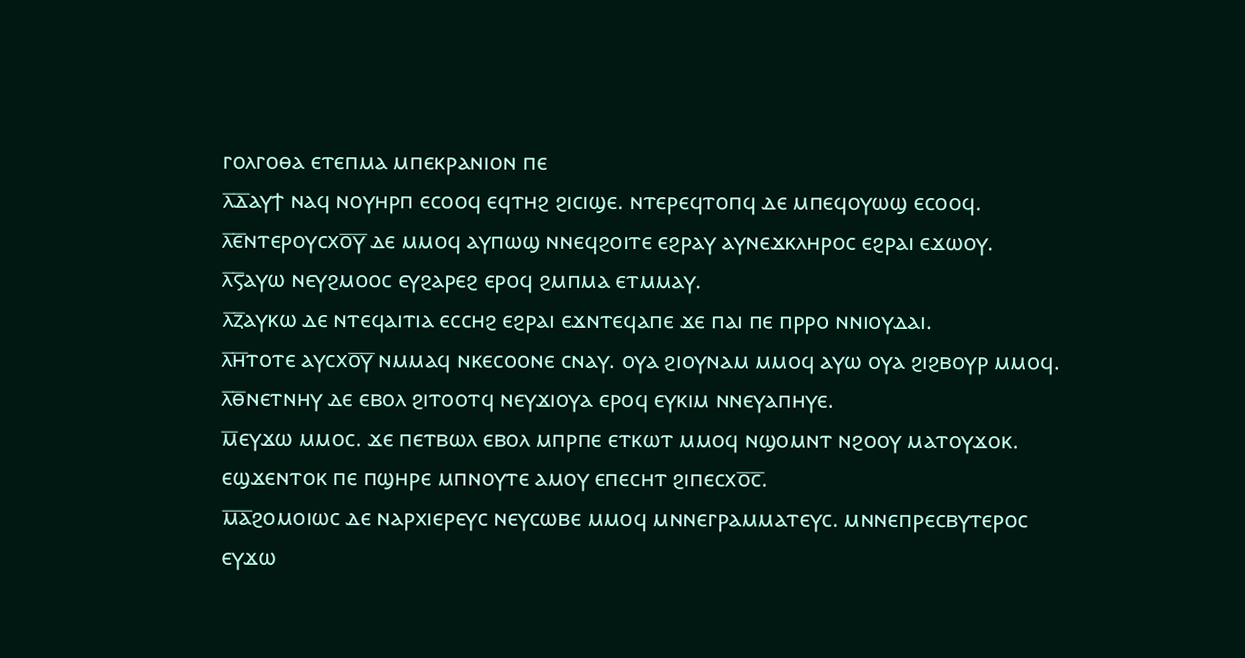ⲅⲟⲗⲅⲟⲑⲁ ⲉⲧⲉⲡⲙⲁ ⲙⲡⲉⲕⲣⲁⲛⲓⲟⲛ ⲡⲉ
ⲗ̅ⲇ̅ⲁⲩϯ ⲛⲁϥ ⲛⲟⲩⲏⲣⲡ ⲉⲥⲟⲟϥ ⲉϥⲧⲏϩ ϩⲓⲥⲓϣⲉ. ⲛⲧⲉⲣⲉϥⲧⲟⲡϥ ⲇⲉ ⲙⲡⲉϥⲟⲩⲱϣ ⲉⲥⲟⲟϥ.
ⲗ̅ⲉ̅ⲛⲧⲉⲣⲟⲩⲥxⲟ̅ⲩ̅ ⲇⲉ ⲙⲙⲟϥ ⲁⲩⲡⲱϣ ⲛⲛⲉϥϩⲟⲓⲧⲉ ⲉϩⲣⲁⲩ ⲁⲩⲛⲉϫⲕⲗⲏⲣⲟⲥ ⲉϩⲣⲁⲓ ⲉϫⲱⲟⲩ.
ⲗ̅ⲋ̅ⲁⲩⲱ ⲛⲉⲩϩⲙⲟⲟⲥ ⲉⲩϩⲁⲣⲉϩ ⲉⲣⲟϥ ϩⲙⲡⲙⲁ ⲉⲧⲙⲙⲁⲩ.
ⲗ̅ⲍ̅ⲁⲩⲕⲱ ⲇⲉ ⲛⲧⲉϥⲁⲓⲧⲓⲁ ⲉⲥⲥⲏϩ ⲉϩⲣⲁⲓ ⲉϫⲛⲧⲉϥⲁⲡⲉ ϫⲉ ⲡⲁⲓ ⲡⲉ ⲡⲣⲣⲟ ⲛⲛⲓⲟⲩⲇⲁⲓ.
ⲗ̅ⲏ̅ⲧⲟⲧⲉ ⲁⲩⲥxⲟ̅ⲩ̅ ⲛⲙⲙⲁϥ ⲛⲕⲉⲥⲟⲟⲛⲉ ⲥⲛⲁⲩ. ⲟⲩⲁ ϩⲓⲟⲩⲛⲁⲙ ⲙⲙⲟϥ ⲁⲩⲱ ⲟⲩⲁ ϩⲓϩⲃⲟⲩⲣ ⲙⲙⲟϥ.
ⲗ̅ⲑ̅ⲛⲉⲧⲛⲏⲩ ⲇⲉ ⲉⲃⲟⲗ ϩⲓⲧⲟⲟⲧϥ ⲛⲉⲩϫⲓⲟⲩⲁ ⲉⲣⲟϥ ⲉⲩⲕⲓⲙ ⲛⲛⲉⲩⲁⲡⲏⲩⲉ.
ⲙ̅ⲉⲩϫⲱ ⲙⲙⲟⲥ. ϫⲉ ⲡⲉⲧⲃⲱⲗ ⲉⲃⲟⲗ ⲙⲡⲣⲡⲉ ⲉⲧⲕⲱⲧ ⲙⲙⲟϥ ⲛϣⲟⲙⲛⲧ ⲛϩⲟⲟⲩ ⲙⲁⲧⲟⲩϫⲟⲕ. ⲉϣϫⲉⲛⲧⲟⲕ ⲡⲉ ⲡϣⲏⲣⲉ ⲙⲡⲛⲟⲩⲧⲉ ⲁⲙⲟⲩ ⲉⲡⲉⲥⲏⲧ ϩⲓⲡⲉⲥxⲟ̅ⲥ̅.
ⲙ̅ⲁ̅ϩⲟⲙⲟⲓⲱⲥ ⲇⲉ ⲛⲁⲣⲭⲓⲉⲣⲉⲩⲥ ⲛⲉⲩⲥⲱⲃⲉ ⲙⲙⲟϥ ⲙⲛⲛⲉⲅⲣⲁⲙⲙⲁⲧⲉⲩⲥ. ⲙⲛⲛⲉⲡⲣⲉⲥⲃⲩⲧⲉⲣⲟⲥ ⲉⲩϫⲱ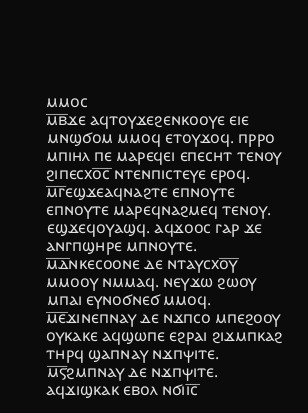ⲙⲙⲟⲥ
ⲙ̅ⲃ̅ϫⲉ ⲁϥⲧⲟⲩϫⲉϩⲉⲛⲕⲟⲟⲩⲉ ⲉⲓⲉ ⲙⲛϣϭⲟⲙ ⲙⲙⲟϥ ⲉⲧⲟⲩϫⲟϥ. ⲡⲣⲣⲟ ⲙⲡⲓⲏⲗ ⲡⲉ ⲙⲁⲣⲉϥⲉⲓ ⲉⲡⲉⲥⲏⲧ ⲧⲉⲛⲟⲩ ϩⲓⲡⲉⲥxⲟ̅ⲥ̅ ⲛⲧⲉⲛⲡⲓⲥⲧⲉⲩⲉ ⲉⲣⲟϥ.
ⲙ̅ⲅ̅ⲉϣϫⲉⲁϥⲛⲁϩⲧⲉ ⲉⲡⲛⲟⲩⲧⲉ ⲉⲡⲛⲟⲩⲧⲉ ⲙⲁⲣⲉϥⲛⲁϩⲙⲉϥ ⲧⲉⲛⲟⲩ. ⲉϣϫⲉϥⲟⲩⲁϣϥ. ⲁϥϫⲟⲟⲥ ⲅⲁⲣ ϫⲉ ⲁⲛⲅⲡϣⲏⲣⲉ ⲙⲡⲛⲟⲩⲧⲉ.
ⲙ̅ⲇ̅ⲛⲕⲉⲥⲟⲟⲛⲉ ⲇⲉ ⲛⲧⲁⲩⲥxⲟ̅ⲩ̅ ⲙⲙⲟⲟⲩ ⲛⲙⲙⲁϥ. ⲛⲉⲩϫⲱ ϩⲱⲟⲩ ⲙⲡⲁⲓ ⲉⲩⲛⲟϭⲛⲉϭ ⲙⲙⲟϥ.
ⲙ̅ⲉ̅ϫⲓⲛⲉⲡⲛⲁⲩ ⲇⲉ ⲛϫⲡⲥⲟ ⲙⲡⲉϩⲟⲟⲩ ⲟⲩⲕⲁⲕⲉ ⲁϥϣⲱⲡⲉ ⲉϩⲣⲁⲓ ϩⲓϫⲙⲡⲕⲁϩ ⲧⲏⲣϥ ϣⲁⲡⲛⲁⲩ ⲛϫⲡⲯⲓⲧⲉ.
ⲙ̅ⲋ̅ϩⲙⲡⲛⲁⲩ ⲇⲉ ⲛϫⲡⲯⲓⲧⲉ. ⲁϥϫⲓϣⲕⲁⲕ ⲉⲃⲟⲗ ⲛϭⲓⲓ̅ⲥ̅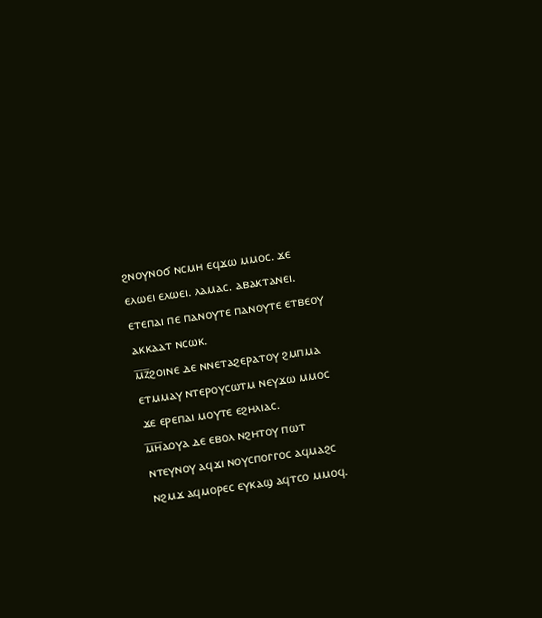ϩⲛⲟⲩⲛⲟϭ ⲛⲥⲙⲏ ⲉϥϫⲱ ⲙⲙⲟⲥ. ϫⲉ ⲉⲗⲱⲉⲓ ⲉⲗⲱⲉⲓ. ⲗⲁⲙⲁⲥ. ⲁⲃⲁⲕⲧⲁⲛⲉⲓ. ⲉⲧⲉⲡⲁⲓ ⲡⲉ ⲡⲁⲛⲟⲩⲧⲉ ⲡⲁⲛⲟⲩⲧⲉ ⲉⲧⲃⲉⲟⲩ ⲁⲕⲕⲁⲁⲧ ⲛⲥⲱⲕ.
ⲙ̅ⲍ̅ϩⲟⲓⲛⲉ ⲇⲉ ⲛⲛⲉⲧⲁϩⲉⲣⲁⲧⲟⲩ ϩⲙⲡⲙⲁ ⲉⲧⲙⲙⲁⲩ ⲛⲧⲉⲣⲟⲩⲥⲱⲧⲙ ⲛⲉⲩϫⲱ ⲙⲙⲟⲥ ϫⲉ ⲉⲣⲉⲡⲁⲓ ⲙⲟⲩⲧⲉ ⲉϩⲏⲗⲓⲁⲥ.
ⲙ̅ⲏ̅ⲁⲟⲩⲁ ⲇⲉ ⲉⲃⲟⲗ ⲛϩⲏⲧⲟⲩ ⲡⲱⲧ ⲛⲧⲉⲩⲛⲟⲩ ⲁϥϫⲓ ⲛⲟⲩⲥⲡⲟⲅⲅⲟⲥ ⲁϥⲙⲁϩⲥ ⲛϩⲙϫ ⲁϥⲙⲟⲣⲉⲥ ⲉⲩⲕⲁϣ ⲁϥⲧⲥⲟ ⲙⲙⲟϥ.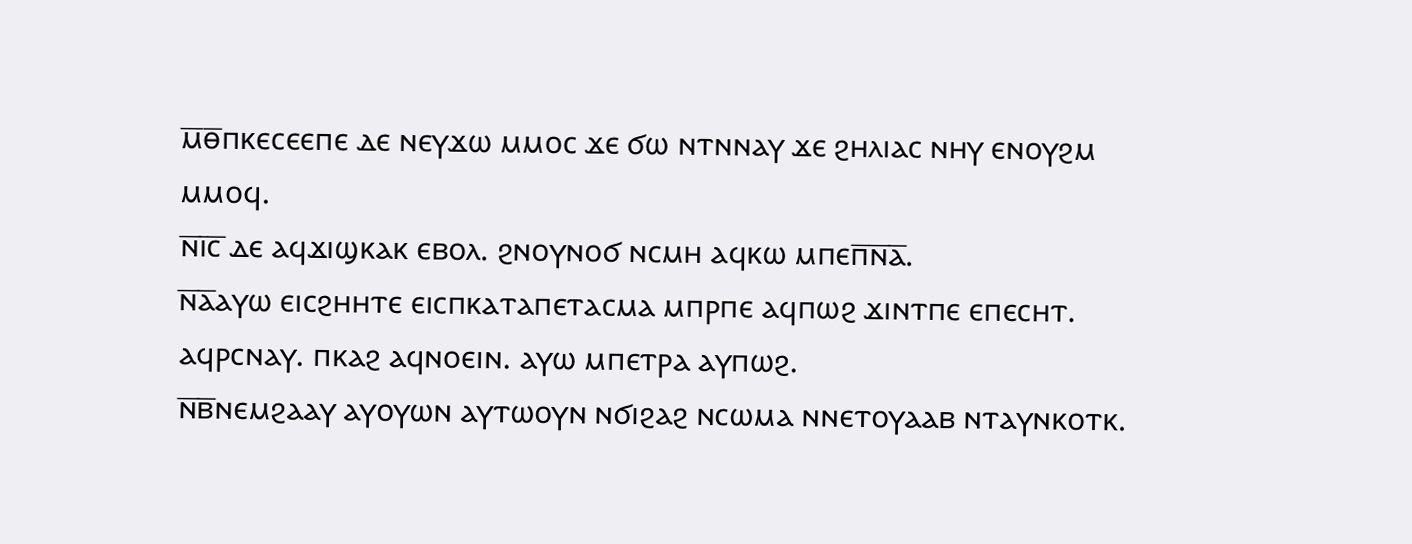ⲙ̅ⲑ̅ⲡⲕⲉⲥⲉⲉⲡⲉ ⲇⲉ ⲛⲉⲩϫⲱ ⲙⲙⲟⲥ ϫⲉ ϭⲱ ⲛⲧⲛⲛⲁⲩ ϫⲉ ϩⲏⲗⲓⲁⲥ ⲛⲏⲩ ⲉⲛⲟⲩϩⲙ ⲙⲙⲟϥ.
ⲛ̅ⲓ̅ⲥ̅ ⲇⲉ ⲁϥϫⲓϣⲕⲁⲕ ⲉⲃⲟⲗ. ϩⲛⲟⲩⲛⲟϭ ⲛⲥⲙⲏ ⲁϥⲕⲱ ⲙⲡⲉⲡ̅ⲛ̅ⲁ̅.
ⲛ̅ⲁ̅ⲁⲩⲱ ⲉⲓⲥϩⲏⲏⲧⲉ ⲉⲓⲥⲡⲕⲁⲧⲁⲡⲉⲧⲁⲥⲙⲁ ⲙⲡⲣⲡⲉ ⲁϥⲡⲱϩ ϫⲓⲛⲧⲡⲉ ⲉⲡⲉⲥⲏⲧ. ⲁϥⲣⲥⲛⲁⲩ. ⲡⲕⲁϩ ⲁϥⲛⲟⲉⲓⲛ. ⲁⲩⲱ ⲙⲡⲉⲧⲣⲁ ⲁⲩⲡⲱϩ.
ⲛ̅ⲃ̅ⲛⲉⲙϩⲁⲁⲩ ⲁⲩⲟⲩⲱⲛ ⲁⲩⲧⲱⲟⲩⲛ ⲛϭⲓϩⲁϩ ⲛⲥⲱⲙⲁ ⲛⲛⲉⲧⲟⲩⲁⲁⲃ ⲛⲧⲁⲩⲛⲕⲟⲧⲕ.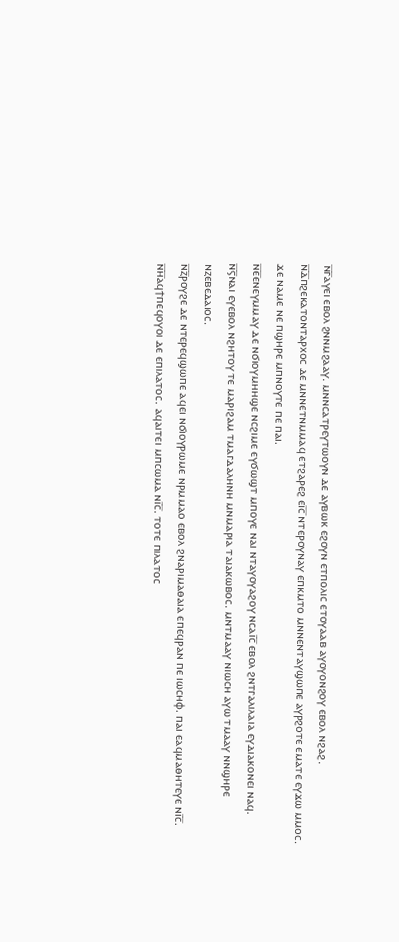ⲛ̅ⲅ̅ⲁⲩⲉⲓ ⲉⲃⲟⲗ ϩⲛⲛⲙϩⲁⲁⲩ. ⲙⲛⲛⲥⲁⲧⲣⲉⲩⲧⲱⲟⲩⲛ ⲇⲉ ⲁⲩⲃⲱⲕ ⲉϩⲟⲩⲛ ⲉⲧⲡⲟⲗⲓⲥ ⲉⲧⲟⲩⲁⲁⲃ ⲁⲩⲟⲩⲟⲛϩⲟⲩ ⲉⲃⲟⲗ ⲛϩⲁϩ.
ⲛ̅ⲇ̅ⲡϩⲉⲕⲁⲧⲟⲛⲧⲁⲣⲭⲟⲥ ⲇⲉ ⲙⲛⲛⲉⲧⲛⲙⲙⲁϥ ⲉⲧϩⲁⲣⲉϩ ⲉⲓ̅ⲥ̅ ⲛⲧⲉⲣⲟⲩⲛⲁⲩ ⲉⲡⲕⲙⲧⲟ ⲙⲛⲛⲉⲛⲧⲁⲩϣⲱⲡⲉ ⲁⲩⲣϩⲟⲧⲉ ⲉⲙⲁⲧⲉ ⲉⲩϫⲱ ⲙⲙⲟⲥ. ϫⲉ ⲛⲁⲙⲉ ⲛⲉ ⲡϣⲏⲣⲉ ⲙⲡⲛⲟⲩⲧⲉ ⲡⲉ ⲡⲁⲓ.
ⲛ̅ⲉ̅ⲉⲛⲉⲩⲙⲙⲁⲩ ⲇⲉ ⲛϭⲓⲟⲩⲙⲏⲏϣⲉ ⲛⲥϩⲓⲙⲉ ⲉⲩϭⲱϣⲧ ⲙⲡⲟⲩⲉ ⲛⲁⲓ ⲛⲧⲁⲩⲟⲩⲁϩⲟⲩ ⲛⲥⲁⲓ̅ⲥ̅ ⲉⲃⲟⲗ ϩⲛⲧⲅⲁⲗⲓⲗⲁⲓⲁ ⲉⲩⲇⲓⲁⲕⲟⲛⲉⲓ ⲛⲁϥ.
ⲛ̅ⲋ̅ⲛⲁⲓ ⲉⲩⲉⲃⲟⲗ ⲛϩⲏⲧⲟⲩ ⲧⲉ ⲙⲁⲣⲓϩⲁⲙ ⲧⲙⲁⲅⲇⲁⲗⲏⲛⲏ ⲙⲛⲙⲁⲣⲓⲁ ⲧⲁⲓⲁⲕⲱⲃⲟⲥ. ⲙⲛⲧⲙⲁⲁⲩ ⲛⲓⲱⲥⲏ ⲁⲩⲱ ⲧⲙⲁⲁⲩ ⲛⲛϣⲏⲣⲉ ⲛⲍⲉⲃⲉⲇⲁⲓⲟⲥ.
ⲛ̅ⲍ̅ⲣⲟⲩϩⲉ ⲇⲉ ⲛⲧⲉⲣⲉϥϣⲱⲡⲉ ⲁϥⲉⲓ ⲛϭⲓⲟⲩⲣⲱⲙⲉ ⲛⲣⲙⲙⲁⲟ ⲉⲃⲟⲗ ϩⲛⲁⲣⲓⲙⲁⲑⲁⲓⲁ ⲉⲡⲉϥⲣⲁⲛ ⲡⲉ ⲓⲱⲥⲏⲫ. ⲡⲁⲓ ⲉⲁϥⲙⲁⲑⲏⲧⲉⲩⲉ ⲛⲓ̅ⲥ̅.
ⲛ̅ⲏ̅ⲁϥϯⲡⲉϥⲟⲩⲟⲓ ⲇⲉ ⲉⲡⲓⲗⲁⲧⲟⲥ. ⲁϥⲁⲓⲧⲉⲓ ⲙⲡⲥⲱⲙⲁ ⲛⲓ̅ⲥ̅. ⲧⲟⲧⲉ ⲡⲓⲗⲁⲧⲟⲥ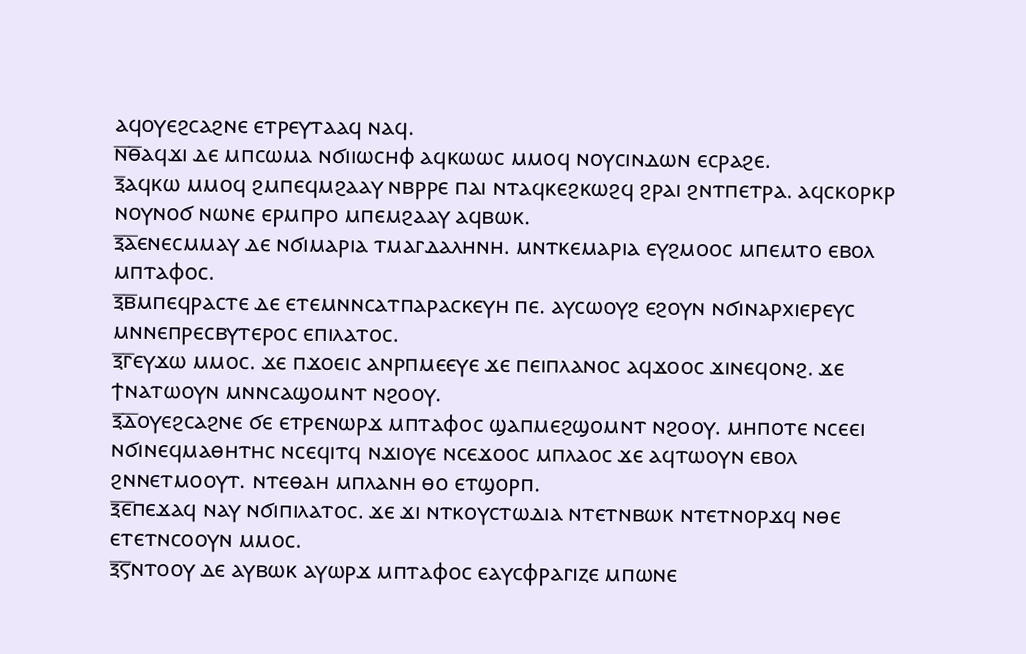ⲁϥⲟⲩⲉϩⲥⲁϩⲛⲉ ⲉⲧⲣⲉⲩⲧⲁⲁϥ ⲛⲁϥ.
ⲛ̅ⲑ̅ⲁϥϫⲓ ⲇⲉ ⲙⲡⲥⲱⲙⲁ ⲛϭⲓⲓⲱⲥⲏⲫ ⲁϥⲕⲱⲱⲥ ⲙⲙⲟϥ ⲛⲟⲩⲥⲓⲛⲇⲱⲛ ⲉⲥⲣⲁϩⲉ.
ⲝ̅ⲁϥⲕⲱ ⲙⲙⲟϥ ϩⲙⲡⲉϥⲙϩⲁⲁⲩ ⲛⲃⲣⲣⲉ ⲡⲁⲓ ⲛⲧⲁϥⲕⲉϩⲕⲱϩϥ ϩⲣⲁⲓ ϩⲛⲧⲡⲉⲧⲣⲁ. ⲁϥⲥⲕⲟⲣⲕⲣ ⲛⲟⲩⲛⲟϭ ⲛⲱⲛⲉ ⲉⲣⲙⲡⲣⲟ ⲙⲡⲉⲙϩⲁⲁⲩ ⲁϥⲃⲱⲕ.
ⲝ̅ⲁ̅ⲉⲛⲉⲥⲙⲙⲁⲩ ⲇⲉ ⲛϭⲓⲙⲁⲣⲓⲁ ⲧⲙⲁⲅⲇⲁⲗⲏⲛⲏ. ⲙⲛⲧⲕⲉⲙⲁⲣⲓⲁ ⲉⲩϩⲙⲟⲟⲥ ⲙⲡⲉⲙⲧⲟ ⲉⲃⲟⲗ ⲙⲡⲧⲁⲫⲟⲥ.
ⲝ̅ⲃ̅ⲙⲡⲉϥⲣⲁⲥⲧⲉ ⲇⲉ ⲉⲧⲉⲙⲛⲛⲥⲁⲧⲡⲁⲣⲁⲥⲕⲉⲩⲏ ⲡⲉ. ⲁⲩⲥⲱⲟⲩϩ ⲉϩⲟⲩⲛ ⲛϭⲓⲛⲁⲣⲭⲓⲉⲣⲉⲩⲥ ⲙⲛⲛⲉⲡⲣⲉⲥⲃⲩⲧⲉⲣⲟⲥ ⲉⲡⲓⲗⲁⲧⲟⲥ.
ⲝ̅ⲅ̅ⲉⲩϫⲱ ⲙⲙⲟⲥ. ϫⲉ ⲡϫⲟⲉⲓⲥ ⲁⲛⲣⲡⲙⲉⲉⲩⲉ ϫⲉ ⲡⲉⲓⲡⲗⲁⲛⲟⲥ ⲁϥϫⲟⲟⲥ ϫⲓⲛⲉϥⲟⲛϩ. ϫⲉ ϯⲛⲁⲧⲱⲟⲩⲛ ⲙⲛⲛⲥⲁϣⲟⲙⲛⲧ ⲛϩⲟⲟⲩ.
ⲝ̅ⲇ̅ⲟⲩⲉϩⲥⲁϩⲛⲉ ϭⲉ ⲉⲧⲣⲉⲛⲱⲣϫ ⲙⲡⲧⲁⲫⲟⲥ ϣⲁⲡⲙⲉϩϣⲟⲙⲛⲧ ⲛϩⲟⲟⲩ. ⲙⲏⲡⲟⲧⲉ ⲛⲥⲉⲉⲓ ⲛϭⲓⲛⲉϥⲙⲁⲑⲏⲧⲏⲥ ⲛⲥⲉϥⲓⲧϥ ⲛϫⲓⲟⲩⲉ ⲛⲥⲉϫⲟⲟⲥ ⲙⲡⲗⲁⲟⲥ ϫⲉ ⲁϥⲧⲱⲟⲩⲛ ⲉⲃⲟⲗ ϩⲛⲛⲉⲧⲙⲟⲟⲩⲧ. ⲛⲧⲉⲑⲁⲏ ⲙⲡⲗⲁⲛⲏ ⲑⲟ ⲉⲧϣⲟⲣⲡ.
ⲝ̅ⲉ̅ⲡⲉϫⲁϥ ⲛⲁⲩ ⲛϭⲓⲡⲓⲗⲁⲧⲟⲥ. ϫⲉ ϫⲓ ⲛⲧⲕⲟⲩⲥⲧⲱⲇⲓⲁ ⲛⲧⲉⲧⲛⲃⲱⲕ ⲛⲧⲉⲧⲛⲟⲣϫϥ ⲛⲑⲉ ⲉⲧⲉⲧⲛⲥⲟⲟⲩⲛ ⲙⲙⲟⲥ.
ⲝ̅ⲋ̅ⲛⲧⲟⲟⲩ ⲇⲉ ⲁⲩⲃⲱⲕ ⲁⲩⲱⲣϫ ⲙⲡⲧⲁⲫⲟⲥ ⲉⲁⲩⲥⲫⲣⲁⲅⲓⲍⲉ ⲙⲡⲱⲛⲉ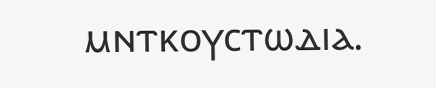ⲙⲛⲧⲕⲟⲩⲥⲧⲱⲇⲓⲁ.